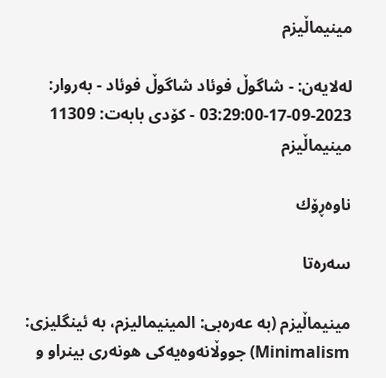مینیماڵیزم

له‌لایه‌ن: - شاگوڵ فوئاد شاگوڵ فوئاد - به‌روار: 2023-09-17-03:29:00 - کۆدی بابەت: 11309
مینیماڵیزم

ناوه‌ڕۆك

سەرەتا

مینیماڵیزم (بە عەرەبی: المینیمالیزم، بە ئینگلیزی: Minimalism) جووڵانەوەیەکی هونەری بینراو و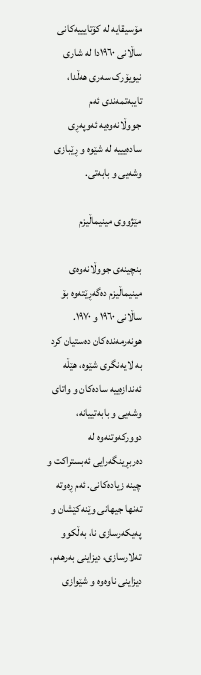مۆسیقایە لە کۆتایییەکانی ساڵانی ١٩٦٠دا لە شاری نیویۆرک سەری هەڵدا، تایبەتمەندی ئەم جووڵانەوەیە ئەوپەڕی سادەیییە لە شێوە و ڕێبازی وشەیی و بابەتی.

مێژووی مینیماڵیزم

بنچینەی جووڵانەوەی مینیماڵیزم دەگەڕێتەوە بۆ ساڵانی ١٩٦٠ و ١٩٧٠. هونەرمەندەکان دەستیان کرد بە لایەنگری شێوە، هێڵە ئەندازەییە سادەکان و واتای وشەیی و بابەتییانە، دوورکەوتنەوە لە دەربڕینگەرایی ئەبستراکت و چینە زیادەکانی. ئەم ڕەوتە تەنها جیهانی وێنەکێشان و پەیکەرسازی نا، بەڵکوو تەلارسازی، دیزاینی بەرهەم، دیزاینی ناوەوە و شێوازی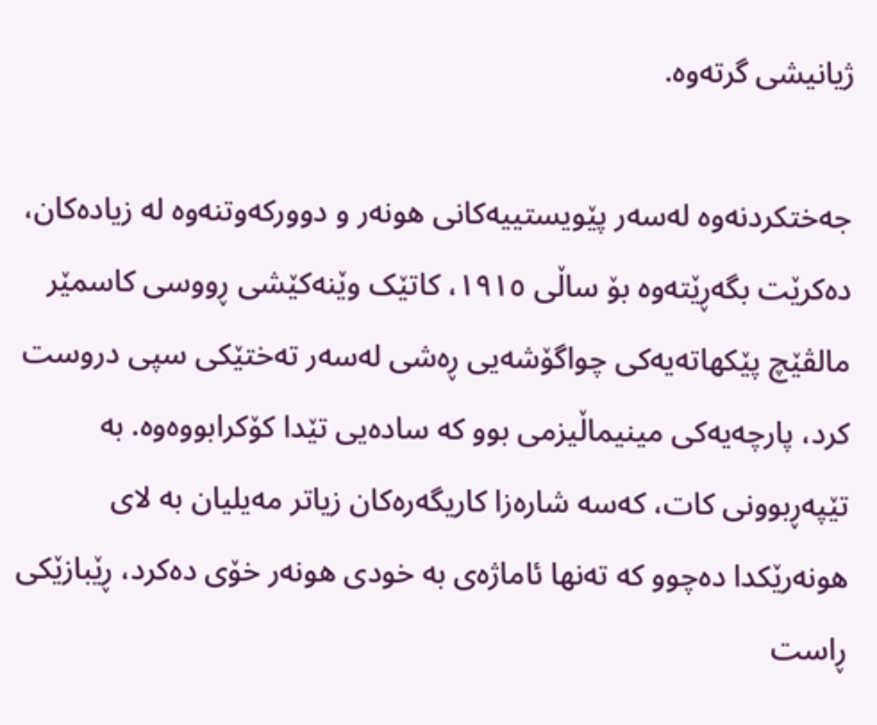ژیانیشی گرتەوە.

جەختکردنەوە لەسەر پێویستییەکانی هونەر و دوورکەوتنەوە لە زیادەکان، دەکرێت بگەڕێتەوە بۆ ساڵی ١٩١٥، کاتێک وێنەکێشی ڕووسی کاسمێر مالڤێچ پێکهاتەیەکی چواگۆشەیی ڕەشی لەسەر تەختێکی سپی دروست کرد، پارچەیەکی مینیماڵیزمی بوو کە سادەیی تێدا کۆکرابووەوە. بە تێپەڕبوونی کات، کەسە شارەزا کاریگەرەکان زیاتر مەیلیان بە لای هونەرێکدا دەچوو کە تەنها ئاماژەی بە خودی هونەر خۆی دەکرد، ڕێبازێكی ڕاست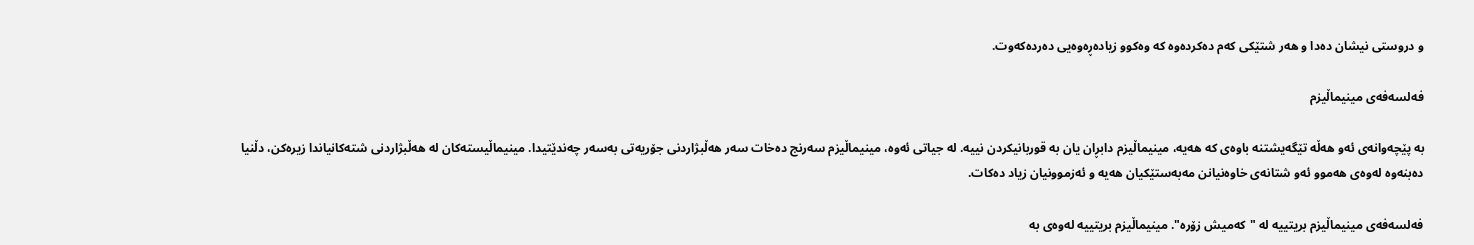و دروستی نیشان دەدا و هەر شتێکی کەم دەکردەوە کە وەکوو زیادەڕەوەیی دەردەکەوت.

فەلسەفەی مینیماڵیزم

بە پێچەوانەی ئەو هەڵە تێگەیشتنە باوەی کە هەیە، مینیماڵیزم دابڕان یان بە قوربانیکردن نییە. لە جیاتی ئەوە، مینیماڵیزم سەرنج دەخات سەر هەڵبژاردنی جۆریەتی بەسەر چەندێتیدا. مینیماڵیستەکان لە هەڵبژاردنی شتەکانیاندا زیرەکن، دڵنیا دەبنەوە لەوەی هەموو ئەو شتانەی خاوەنیانن مەبەستێکیان هەیە و ئەزموونیان زیاد دەکات.

فەلسەفەی مینیماڵیزم بریتییە لە "کەمیش زۆرە". مینیماڵیزم بریتییە لەوەی بە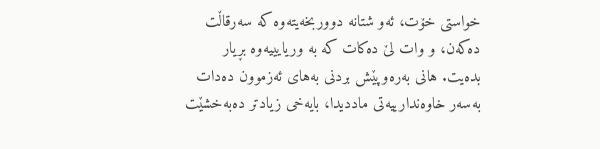خواستی خۆت، ئەو شتانە دووربخەیتەوە کە سەرقاڵت دەکەن، و وات لێ دەکات کە بە وریایییەوە بڕیار بدەیت. هانی بەرەوپێش بردنی بەهای ئەزموون دەدات بەسەر خاوەندارییەتی ماددیدا، بایەخی زیادتر دەبەخشێت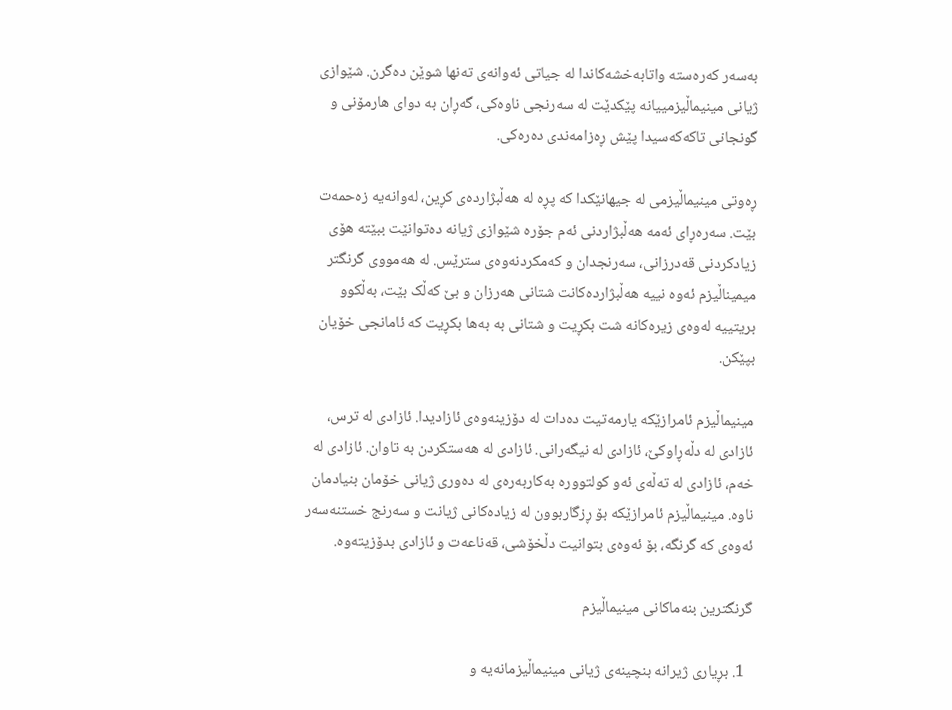بەسەر کەرەستە واتابەخشەکاندا لە جیاتی ئەوانەی تەنها شوێن دەگرن. شێوازی ژیانی مینیماڵیزمییانە پێکدێت لە سەرنجی ناوەکی، گەڕان بە دوای هارمۆنی و گونجانی تاکەکەسیدا پێش ڕەزامەندی دەرەکی.

ڕەوتی مینیماڵیزمی لە جیهانێکدا کە پڕە لە هەڵبژاردەی کڕین، لەوانەیە زەحمەت بێت. سەرەڕای ئەمە هەڵبژاردنی ئەم جۆرە شێوازی ژیانە دەتوانێت ببێتە هۆی زیادکردنی قەدرزانی، سەرنجدان و کەمکردنەوەی سترێس. لە هەمووی گرنگتر میمیناڵیزم ئەوە نییە هەڵبژاردەکانت شتانی هەرزان و بێ کەڵک بێت، بەڵکوو بریتییە لەوەی زیرەکانە شت بکڕیت و شتانی بە بەها بکڕیت کە ئامانجی خۆیان بپێکن.

مینیماڵیزم ئامرازێكە یارمەتیت دەدات لە دۆزینەوەی ئازادیدا. ئازادی لە ترس، ئازادی لە دڵەڕاوکێ، ئازادی لە نیگەرانی. ئازادی لە هەستکردن بە تاوان. ئازادی لە خەم، ئازادی لە تەڵەی ئەو کولتوورە بەکاربەرەی لە دەوری ژیانی خۆمان بنیادمان ناوە. مینیماڵیزم ئامرازێکە بۆ ڕزگاربوون لە زیادەکانی ژیانت و سەرنج خستنەسەر ئەوەی کە گرنگە، بۆ ئەوەی بتوانیت دڵخۆشی، قەناعەت و ئازادی بدۆزیتەوە.

گرنگترین بنەماکانی مینیماڵیزم

  1. بڕیاری ژیرانە بنچینەی ژیانی مینیماڵیزمانەیە و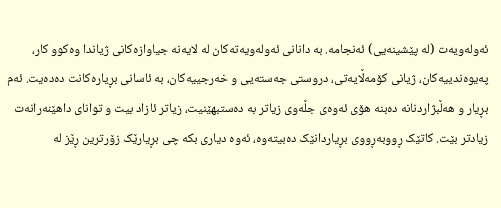ئەولەویەت (لە پێشینەیی) ئەنجامە. بە دانانی ئەولەویەتەکان لە لایەنە جیاوازەکانی ژیاندا وەکوو کار، پەیوەندییەکان، ژیانی کۆمەڵایەتی، دروستی جەستەیی و خەرجییەکان، بە ئاسانی بڕیارەکانت دەدەیت. ئەم بڕیار و هەڵبژاردنانە دەبنە هۆی ئەوەی جڵەوی زیاتر بە دەستبهێنیت، زیاتر ئازاد بیت و توانای داهێنەرانەت زیادتر بێت. کاتێک ڕووبەڕووی بڕیاردانێک دەبیتەوە، ئەوە دیاری بکە چی بڕیارێک زۆرترین ڕێز لە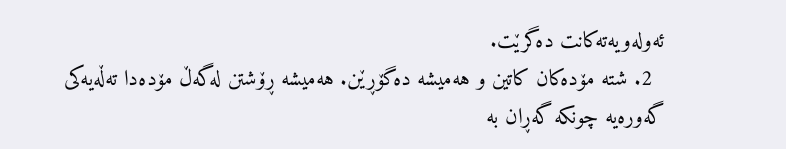ئەولەویەتەکانت دەگرێت.
  2. شتە مۆدەکان کاتین و هەمیشە دەگۆڕێن. هەمیشە ڕۆشتن لەگەڵ مۆدەدا تەڵەیەکی گەورەیە چونکە گەڕان بە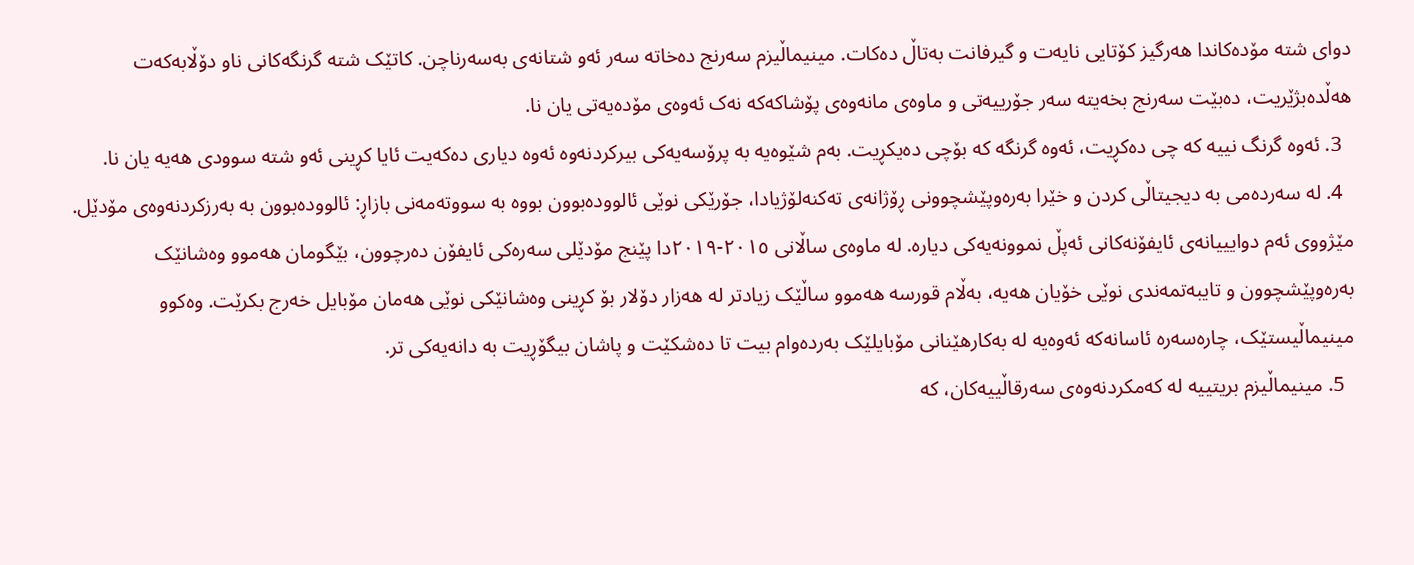دوای شتە مۆدەکاندا هەرگیز کۆتایی نایەت و گیرفانت بەتاڵ دەکات. مینیماڵیزم سەرنج دەخاتە سەر ئەو شتانەی بەسەرناچن. کاتێک شتە گرنگەکانی ناو دۆڵابەکەت هەڵدەبژێریت، دەبێت سەرنج بخەیتە سەر جۆرییەتی و ماوەی مانەوەی پۆشاکەکە نەک ئەوەی مۆدەیەتی یان نا.
  3. ئەوە گرنگ نییە کە چی دەکڕیت، ئەوە گرنگە کە بۆچی دەیکڕیت. بەم شێوەیە بە پرۆسەیەکی بیرکردنەوە ئەوە دیاری دەکەیت ئایا کڕینی ئەو شتە سوودی هەیە یان نا.
  4. لە سەردەمی بە دیجیتاڵی کردن و خێرا بەرەوپێشچوونی ڕۆژانەی تەکنەلۆژیادا، جۆرێکی نوێی ئالوودەبوون بووە بە سووتەمەنی بازاڕ: ئالوودەبوون بە بەرزکردنەوەی مۆدێل. مێژووی ئەم دوایییانەی ئایفۆنەکانی ئەپڵ نموونەیەکی دیارە. لە ماوەی ساڵانی ٢٠١٥-٢٠١٩دا پێنج مۆدێلی سەرەکی ئایفۆن دەرچوون، بێگومان هەموو وەشانێک بەرەوپێشچوون و تایبەتمەندی نوێی خۆیان هەیە، بەڵام قورسە هەموو ساڵێک زیادتر لە هەزار دۆلار بۆ کڕینی وەشانێکی نوێی هەمان مۆبایل خەرج بکرێت. وەکوو مینیماڵیستێک، چارەسەرە ئاسانەکە ئەوەیە لە بەکارهێنانی مۆبایلێک بەردەوام بیت تا دەشکێت و پاشان بیگۆڕیت بە دانەیەکی تر.
  5. مینیماڵیزم بریتییە لە کەمکردنەوەی سەرقاڵییەکان، کە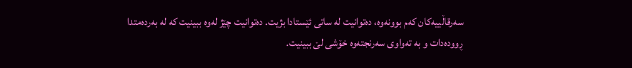سەرقاڵییەکان کەم بوونەوە، دەتوانیت لە ساتی ئێستادا بژیت. دەتوانیت چێژ لەوە ببینیت کە لە بەردەمتدا ڕوودەدات و بە تەواوی سەرنجتەوە خۆشی لێ ببینیت.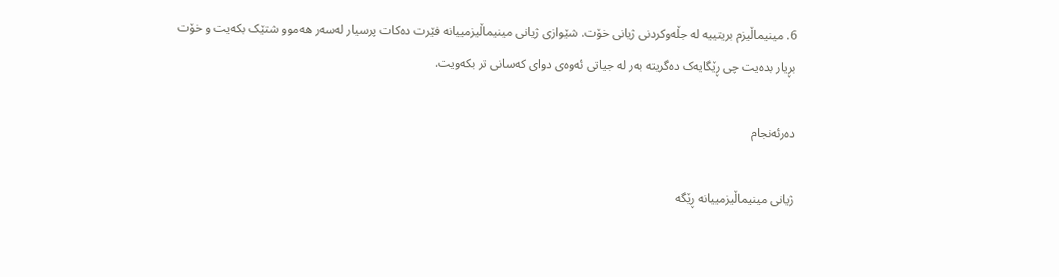6. مینیماڵیزم بریتییە لە جڵەوکردنی ژیانی خۆت. شێوازی ژیانی مینیماڵیزمییانە فێرت دەکات پرسیار لەسەر هەموو شتێک بکەیت و خۆت بڕیار بدەیت چی ڕێگایەک دەگریتە بەر لە جیاتی ئەوەی دوای کەسانی تر بکەویت.

دەرئەنجام

ژیانی مینیماڵیزمییانە ڕێگە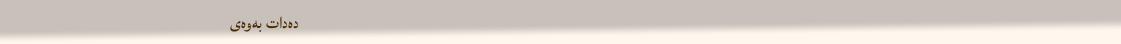دەدات بەوەی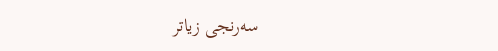سەرنجی زیاتر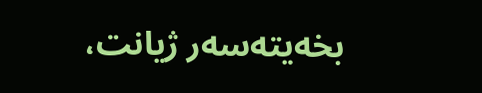بخەیتەسەر ژیانت،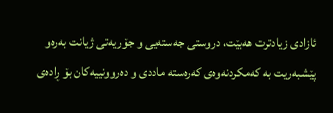ئازادی زیادترت هەبێت، دروستی جەستەیی و جۆریەتی ژیانت بەرەو پێشبەریت بە کەمکردنەوەی کەرەستە ماددی و دەروونییەکان بۆ ڕادەی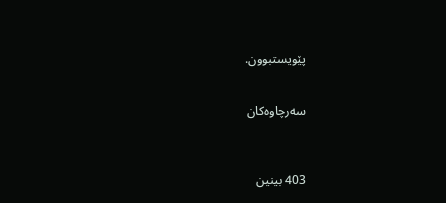پێویستبوون.


سەرچاوەکان



403 بینین